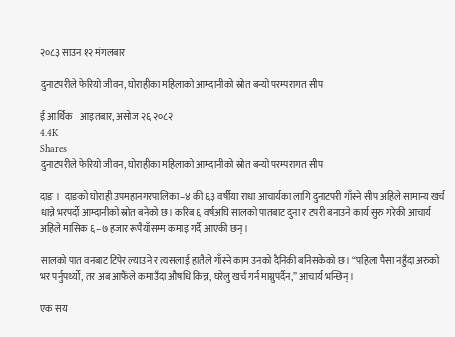२०८३ साउन १२ मंगलबार

दुनाटपरीले फेरियो जीवन, घोराहीका महिलाको आम्दानीको स्रोत बन्यो परम्परागत सीप

ई आर्थिक    आइतबार, असोज २६ २०८२
4.4K
Shares
दुनाटपरीले फेरियो जीवन, घोराहीका महिलाको आम्दानीको स्रोत बन्यो परम्परागत सीप

दाङ ।  दाङको घोराही उपमहानगरपालिका–४ की ६३ वर्षीया राधा आचार्यका लागि दुनाटपरी गाँस्ने सीप अहिले सामान्य खर्च धान्ने भरपर्दो आम्दानीको स्रोत बनेको छ। करिब ६ वर्षअघि सालको पातबाट दुना र टपरी बनाउने कार्य सुरु गरेकी आचार्य अहिले मासिक ६–७ हजार रूपैयाँसम्म कमाइ गर्दै आएकी छन्।

सालको पात वनबाट टिपेर ल्याउने र त्यसलाई हातैले गाँस्ने काम उनको दैनिकी बनिसकेको छ। “पहिला पैसा नहुँदा अरुको भर पर्नुपर्थ्यो, तर अब आफैंले कमाउँदा औषधि किन्न, घरेलु खर्च गर्न माग्नुपर्दैन,” आचार्य भन्छिन्।

एक सय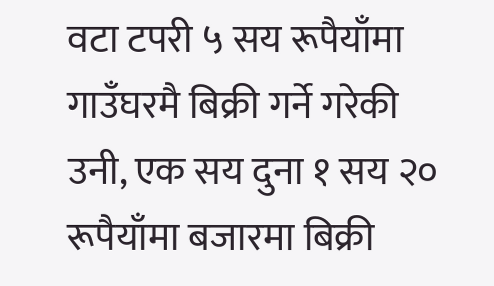वटा टपरी ५ सय रूपैयाँमा गाउँघरमै बिक्री गर्ने गरेकी उनी, एक सय दुना १ सय २० रूपैयाँमा बजारमा बिक्री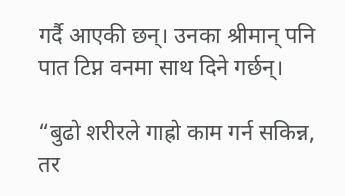गर्दै आएकी छन्। उनका श्रीमान् पनि पात टिप्न वनमा साथ दिने गर्छन्।

“बुढो शरीरले गाह्रो काम गर्न सकिन्न, तर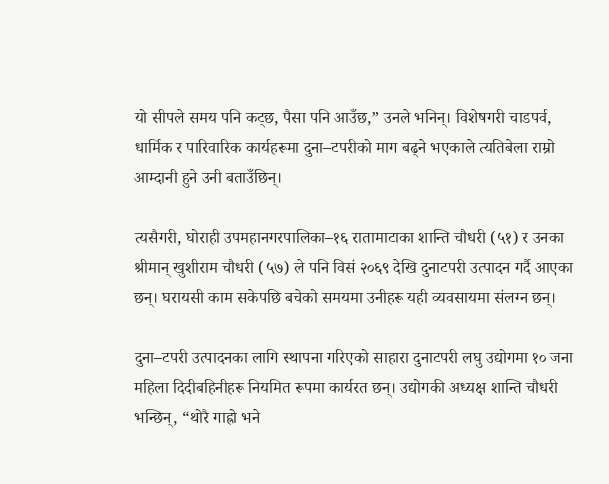यो सीपले समय पनि कट्छ, पैसा पनि आउँछ,” उनले भनिन्। विशेषगरी चाडपर्व, धार्मिक र पारिवारिक कार्यहरूमा दुना–टपरीको माग बढ्ने भएकाले त्यतिबेला राम्रो आम्दानी हुने उनी बताउँछिन्।

त्यसैगरी, घोराही उपमहानगरपालिका–१६ रातामाटाका शान्ति चौधरी (५१) र उनका श्रीमान् खुशीराम चौधरी (५७) ले पनि विसं २०६९ देखि दुनाटपरी उत्पादन गर्दै आएका छन्। घरायसी काम सकेपछि बचेको समयमा उनीहरू यही व्यवसायमा संलग्न छन्।

दुना–टपरी उत्पादनका लागि स्थापना गरिएको साहारा दुनाटपरी लघु उद्योगमा १० जना महिला दिदीबहिनीहरू नियमित रूपमा कार्यरत छन्। उद्योगकी अध्यक्ष शान्ति चौधरी भन्छिन्, “थोरै गाह्रो भने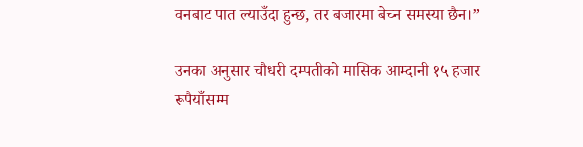वनबाट पात ल्याउँदा हुन्छ, तर बजारमा बेच्न समस्या छैन।”

उनका अनुसार चौधरी दम्पतीको मासिक आम्दानी १५ हजार रूपैयाँसम्म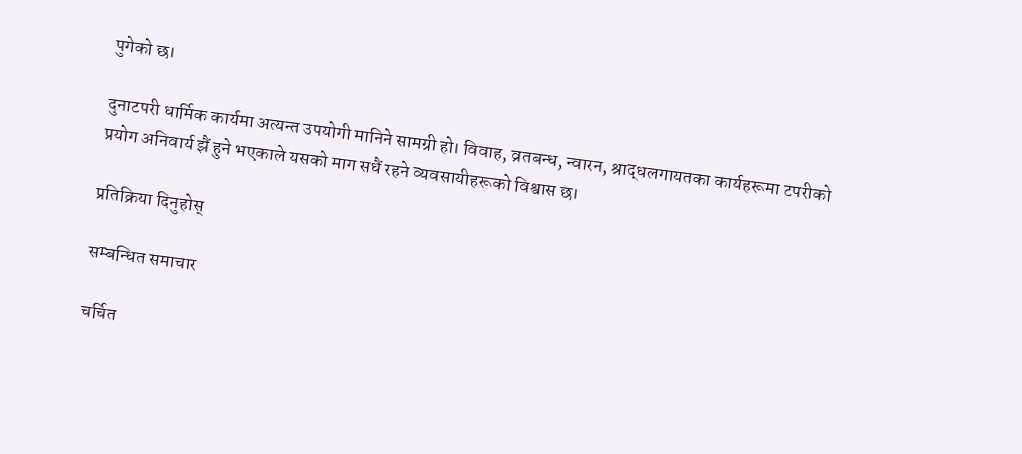पुगेको छ।

दुनाटपरी धार्मिक कार्यमा अत्यन्त उपयोगी मानिने सामग्री हो। विवाह, व्रतबन्ध, न्वारन, श्राद्धलगायतका कार्यहरूमा टपरीको प्रयोग अनिवार्य झैं हुने भएकाले यसको माग सधैं रहने व्यवसायीहरूको विश्वास छ।

प्रतिक्रिया दिनुहोस्

सम्बन्धित समाचार

चर्चित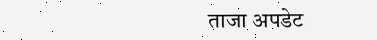ताजा अपडेट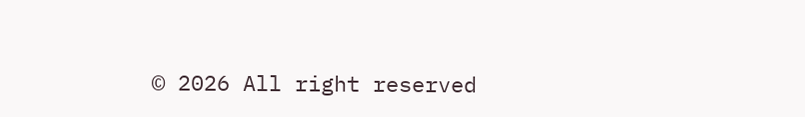© 2026 All right reserved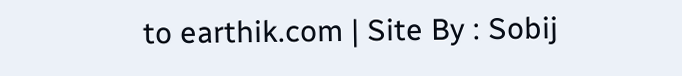to earthik.com | Site By : Sobij